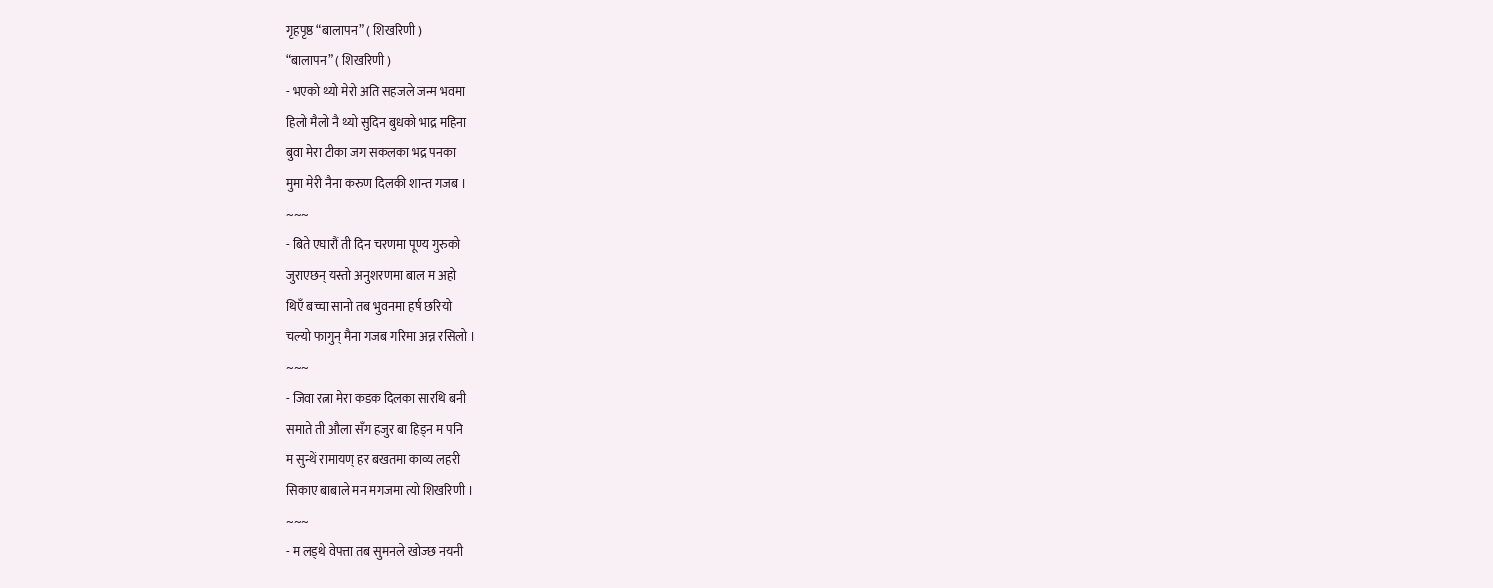गृहपृष्ठ “बालापन” ( शिखरिणी )
“बालापन” ( शिखरिणी )
- भएको थ्यो मेरो अति सहजले जन्म भवमा
हिलो मैलो नै थ्यो सुदिन बुधको भाद्र महिना
बुवा मेरा टीका जग सकलका भद्र पनका
मुमा मेरी नैना करुण दिलकी शान्त गजब ।
~~~
- बिते एघारौं ती दिन चरणमा पूण्य गुरुको
जुराएछन् यस्तो अनुशरणमा बाल म अहो
थिएँ बच्चा सानो तब भुवनमा हर्ष छरियो
चल्यो फागुन् मैना गजब गरिमा अन्न रसिलो ।
~~~
- जिवा रत्ना मेरा कडक दिलका सारथि बनी
समाते ती औला सँग हजुर बा हिड्न म पनि
म सुन्थें रामायण् हर बखतमा काव्य लहरी
सिकाए बाबाले मन मगजमा त्यो शिखरिणी ।
~~~
- म लड्थे वेपत्ता तब सुमनले खोज्छ नयनी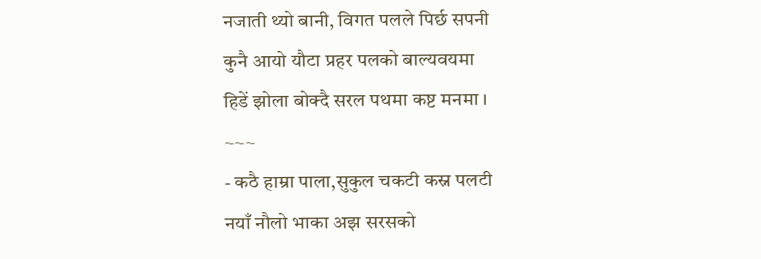नजाती थ्यो बानी, विगत पलले पिर्छ सपनी
कुनै आयो यौटा प्रहर पलको बाल्यवयमा
हिडें झोला बोक्दै सरल पथमा कष्ट मनमा ।
~~~
- कठै हाम्रा पाला,सुकुल चकटी कस्न पलटी
नयाँ नौलो भाका अझ सरसको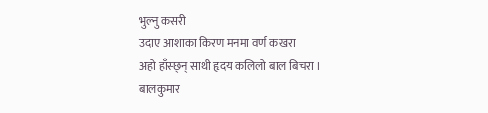भुल्नु कसरी
उदाए आशाका किरण मनमा वर्ण कखरा
अहो हाँस्छ्न् साथी हृदय कलिलो बाल बिचरा ।
बालकुमार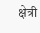क्षेत्री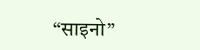“साइनो”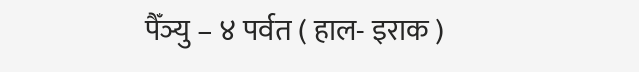पैँञ्यु – ४ पर्वत ( हाल- इराक )